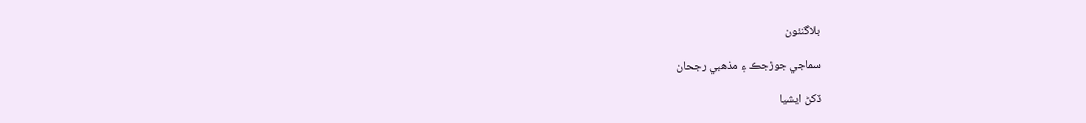بلاگنئون

سماجي جوڙجڪ ۽ مذهبي رجحان

ڏکڻ ايشيا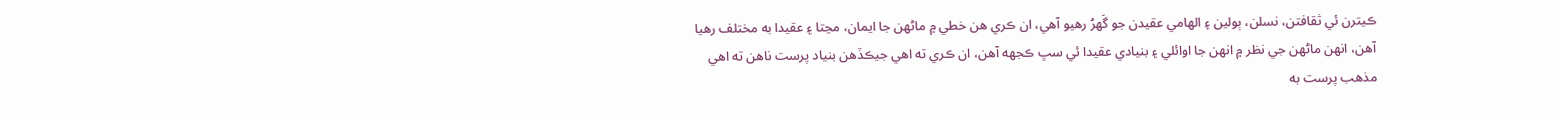ڪيترن ئي ثقافتن، نسلن، ٻولين ۽ الهامي عقيدن جو گَھرُ رهيو آهي، ان ڪري هن خطي ۾ ماڻهن جا ايمان، مڃتا ۽ عقيدا به مختلف رهيا آهن، انهن ماڻهن جي نظر ۾ انهن جا اوائلي ۽ بنيادي عقيدا ئي سڀ ڪجھه آهن، ان ڪري ته اهي جيڪڏهن بنياد پرست ناهن ته اهي مذهب پرست به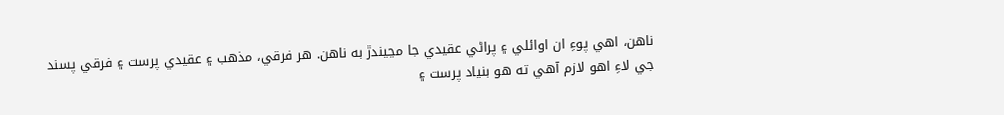ناهن، اهي پوءِ ان اوائلي ۽ پراڻي عقيدي جا مڃيندڙ به ناهن. هر فرقي، مذهب ۽ عقيدي پرست ۽ فرقي پسند جي لاءِ اهو لازم آهي ته هو بنياد پرست ۽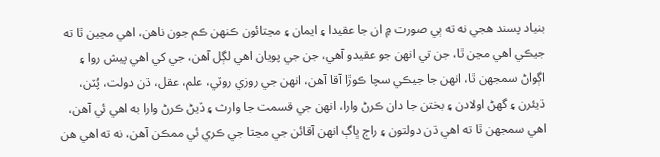بنياد پسند هجي نه ته ٻي صورت ۾ ان جا عقيدا ۽ ايمان ۽ مڃتائون ڪنهن ڪم جون ناهن، اهي مڃين ٿا ته جيڪي اهي مڃن ٿا، جن تي انهن جو عقيدو آهي، جن جي پويان اهي لڳل آهن، جي کي اهي پيش روا ۽ اڳواڻ سمجهن ٿا، انهن جا جيڪي سچا ڪوڙا آقا آهن، انهن جي روزي روٽي، علم، عقل، ڌن دولت، پُٽن، ڌيئرن ۽ گهڻ اولادن ۽ بختن جا دان ڪرڻ وارا، انهن جي قسمت جا وارث ۽ ڏيڻ ڪرڻ وارا به اهي ئي آهن، اهي سمجهن ٿا ته اهي ڌن دولتون ۽ راڄ ڀاڳ انهن آقائن جي مڃتا جي ڪري ئي ممڪن آهن، نه ته اهي هن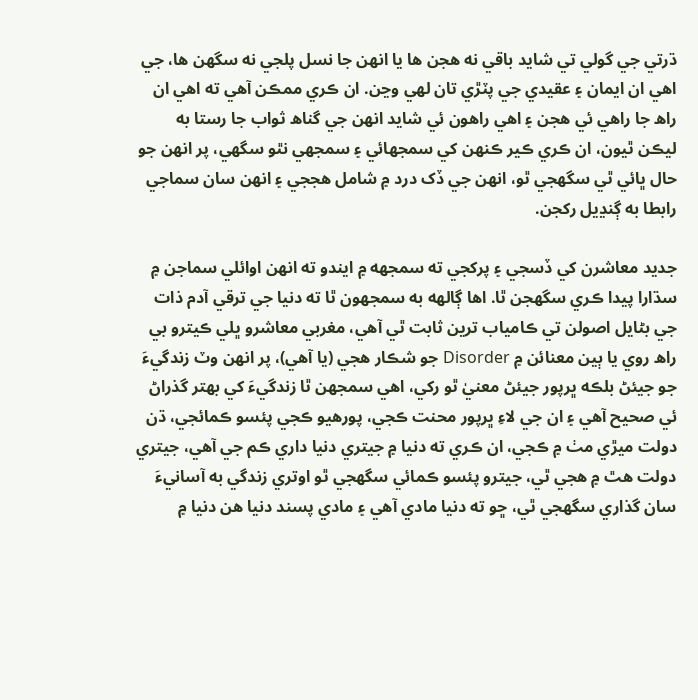ڌرتي جي گولي تي شايد باقي نه هجن ها يا انهن جا نسل پلجي نه سگهن ها، جي اهي ان ايمان ۽ عقيدي جي پٽڙي تان لهي وڃن. ان ڪري ممڪن آهي ته اهي ان راھ جا راهي ئي هجن ۽ اهي راهون ئي شايد انهن جي گناھ ثواب جا رستا به ليڪن ٿيون، ان ڪري ڪير ڪنهن کي سمجهائي ۽ سمجهي نٿو سگهي، پر انهن جو حال ڀائي ٿي سگهجي ٿو، انهن جي ڏک درد ۾ شامل هججي ۽ انهن سان سماجي رابطا به ڳنڍيل رکجن.

جديد معاشرن کي ڏسجي ۽ پرکجي ته سمجھه ۾ ايندو ته انهن اوائلي سماجن ۾ سڌارا پيدا ڪري سگهجن ٿا. اها ڳالھه به سمجهون ٿا ته دنيا جي ترقي آدم ذات جي بڻايل اصولن تي ڪامياب ترين ثابت ٿي آهي، مغربي معاشرو ڀلي ڪيترو بي راھ روي يا ٻين معنائن ۾ Disorder جو شڪار هجي (يا آهي)، پر انهن وٽ زندگيءَ جو جيئڻ بلڪه ڀرپور جيئڻ معنيٰ ٿو رکي، اهي سمجهن ٿا زندگيءَ کي بهتر گذراڻ ئي صحيح آهي ۽ ان جي لاءِ ڀرپور محنت ڪجي، پورهيو ڪجي پئسو ڪمائجي، ڌن دولت ميڙي مٺ ۾ ڪجي، ان ڪري ته دنيا ۾ جيتري دنيا داري ڪم جي آهي، جيتري دولت هٿ ۾ هجي ٿي، جيترو پئسو ڪمائي سگهجي ٿو اوتري زندگي به آسانيءَ سان گذاري سگهجي ٿي، ڇو ته دنيا مادي آهي ۽ مادي پسند دنيا هن دنيا ۾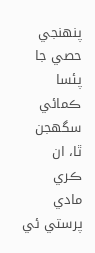پنهنجي حصي جا پئسا ڪمائي سگهجن ٿا، ان ڪري مادي پرستي ئي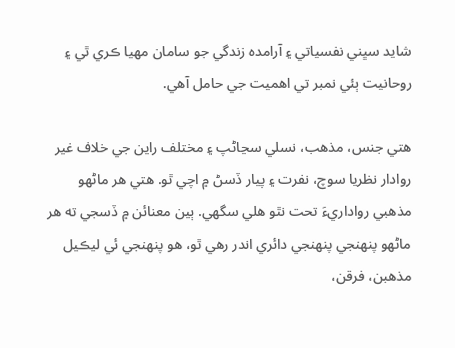شايد سڀني نفسياتي ۽ آرامده زندگي جو سامان مهيا ڪري ٿي ۽ روحانيت ٻئي نمبر تي اهميت جي حامل آهي.

هتي جنس، مذهب، نسلي سڃاڻپ ۽ مختلف راين جي خلاف غير روادار نظريا سوچ، نفرت ۽ پيار ڏسڻ ۾ اچي ٿو. هتي هر ماڻهو مذهبي رواداريءَ تحت نٿو هلي سگهي. ٻين معنائن ۾ ڏسجي ته هر ماڻهو پنهنجي پنهنجي دائري اندر رهي ٿو، هو پنهنجي ئي ليڪيل مذهبن، فرقن،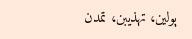ٻولين، تهذيبن، تمدن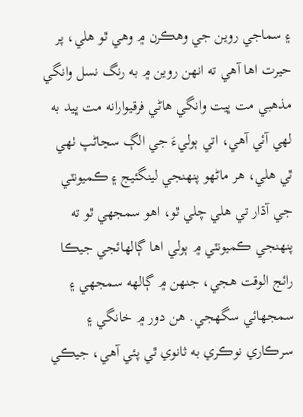۽ سماجي روين جي وهڪرن ۾ وهي ٿو هلي، پر حيرت اها آهي ته انهن روين ۾ به رنگ نسل وانگي مذهبي مت ڀيت وانگي هاڻي فرقيوارانه مت ڀيد به لهي آئي آهي، اتي ٻوليءَ جي الڳ سڃاڻپ ٺهي ٿي هلي، هر ماڻهو پنهنجي لينگئيج ۽ ڪميونٽي جي آڌار تي هلي چلي ٿو، اهو سمجهي ٿو ته پنهنجي ڪميونٽي ۾ ٻولي اها ڳالهائجي جيڪا رائج الوقت هجي، جنهن ۾ ڳالھه سمجهي ۽ سمجهائي سگهجي. هن دور ۾ خانگي ۽ سرڪاري نوڪري به ثانوي ٿي پئي آهي، جيڪي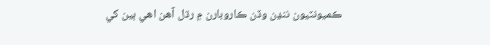ڪميونٽيون ننڍن وڏن ڪاروبارن ۾ رڌل آهن اهي ٻين کي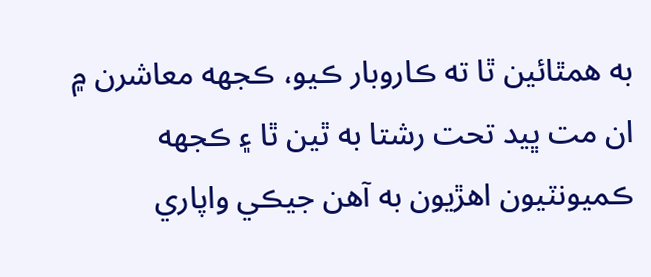به همٿائين ٿا ته ڪاروبار ڪيو، ڪجھه معاشرن ۾ ان مت ڀيد تحت رشتا به ٿين ٿا ۽ ڪجھه ڪميونٽيون اهڙيون به آهن جيڪي واپاري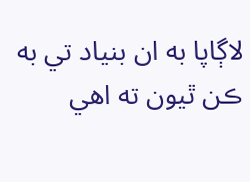لاڳاپا به ان بنياد تي به ڪن ٿيون ته اهي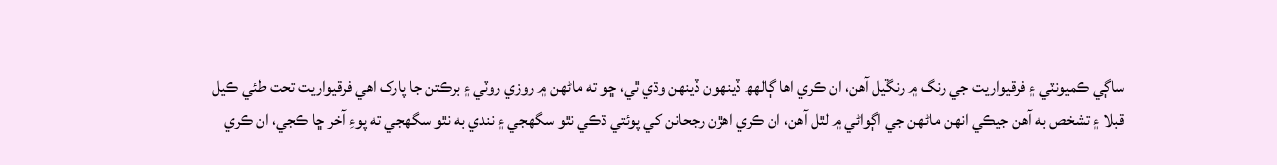ساڳي ڪميونٽي ۽ فرقيواريت جي رنگ ۾ رنڱيل آهن، ان ڪري اها ڳالهھ ڏينهون ڏينهن وڌي ٿي، ڇو ته ماڻهن ۾ روزي روٽي ۽ برڪتن جا پارک اهي فرقيواريت تحت طئي ڪيل قبلا ۽ تشخص به آهن جيڪي انهن ماڻهن جي اڳواڻي ۾ لٿل آهن، ان ڪري اهڙن رجحانن کي پوئتي ڌڪي نٿو سگهجي ۽ نندي به نٿو سگهجي ته پوءِ آخر ڇا ڪجي، ان ڪري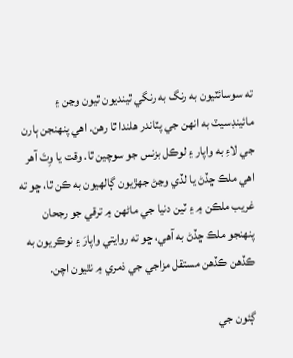ته سوسائٽيون به رنگ به رنگي ٿينديون ٿيون وڃن ۽ مائينڊسيٽ به انهن جي پٽاندر هلندا ٿا رهن. اهي پنهنجن ٻارن جي لاءِ به واپار ۽ لوڪل بزنس جو سوچين ٿا. وقت يا وِتَ آهر اهي ملڪ ڇڏڻ يا لڏي وڃڻ جهڙيون ڳالهيون به ڪن ٿا، ڇو ته غريب ملڪن ۾ ۽ ٽين دنيا جي ماڻهن ۾ ترقي جو رجحان پنهنجو ملڪ ڇڏڻ به آهي، ڇو ته روايتي واپارَ ۽ نوڪريون به ڪڏهن ڪڏهن مستقل مزاجي جي ذمري ۾ نٿيون اچن.

ڳئون جي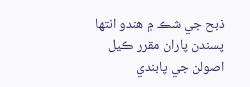ذبح جي شڪ ۾ هندو انتها پسندن پاران مقرر ڪيل اصولن جي پابندي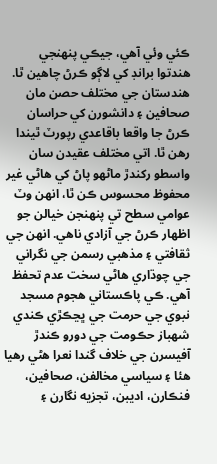ڪئي وئي آهي، جيڪي پنهنجي هندتوا برانڊ کي لاڳو ڪرڻ چاهين ٿا. هندستان جي مختلف حصن مان صحافين ۽ دانشورن کي حراسان ڪرڻ جا واقعا باقاعدي رپورٽ ٿيندا رهن ٿا. اتي مختلف عقيدن سان واسطو رکندڙ ماڻهو پاڻ کي هاڻي غير محفوظ محسوس ڪن ٿا، انهن وٽ عوامي سطح تي پنهنجن خيالن جو اظهار ڪرڻ جي آزادي ناهي. انهن جي ثقافتي ۽ مذهبي رسمن جي نگراني جي چوڌاري هاڻي سخت عدم تحفظ آهي. ڪي پاڪستاني هجوم مسجد نبوي جي حرمت جي ڀڃڪڙي ڪندي شهباز حڪومت جي دورو ڪندڙ آفيسرن جي خلاف گندا نعرا هڻي رهيا هئا ۽ سياسي مخالفن، صحافين، فنڪارن، اديبن، تجزيه نگارن ۽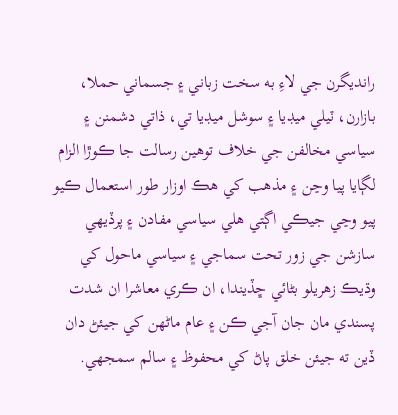رانديگرن جي لاءِ به سخت زباني ۽ جسماني حملا، بازارن، ٽيلي ميڊيا ۽ سوشل ميڊيا تي، ذاتي دشمنن ۽ سياسي مخالفن جي خلاف توهين رسالت جا ڪوڙا الزام لڳايا پيا وڃن ۽ مذهب کي هڪ اوزار طور استعمال ڪيو پيو وڃي جيڪي اڳتي هلي سياسي مفادن ۽ پرڏيهي سازشن جي زور تحت سماجي ۽ سياسي ماحول کي وڌيڪ زهريلو بڻائي ڇڏيندا، ان ڪري معاشرا ان شدت پسندي مان جان آجي ڪن ۽ عام ماڻهن کي جيئڻ دان ڏين ته جيئن خلق پاڻ کي محفوظ ۽ سالم سمجهي.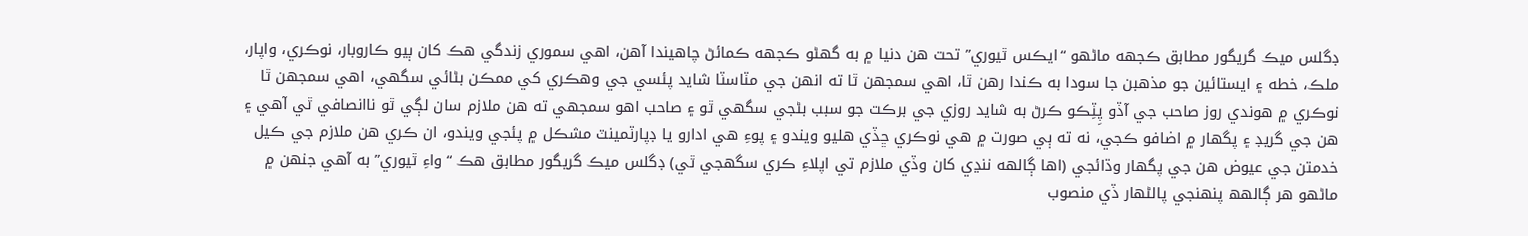ڊگلس ميڪ گريگور مطابق ڪجھه ماڻهو “ايڪس ٿيوري” تحت هن دنيا ۾ به گهڻو ڪجھه ڪمائڻ چاهيندا آهن، اهي سموري زندگي هڪ کان ٻيو ڪاروبار، نوڪري، واپار، ملڪ، خطه ۽ ايستائين جو مذهبن جا سودا به ڪندا رهن ٿا، اهي سمجهن ٿا ته انهن جي مٽاسٽا شايد پئسي جي وهڪري کي ممڪن بڻائي سگهي، اهي سمجهن ٿا نوڪري ۾ هوندي روز صاحب جي آڏو پِٽِڪو ڪرڻ به شايد روزي جي برڪت جو سبب بڻجي سگهي ٿو ۽ صاحب اهو سمجهي ته هن ملازم سان لڳي ٿو ناانصافي ٿي آهي ۽ هن جي گريڊ ۽ پگهار ۾ اضافو ڪجي، نه ته ٻي صورت ۾ هي نوڪري ڇڏي هليو ويندو ۽ پوءِ هي ادارو يا ڊپارٽمينٽ مشڪل ۾ پئجي ويندو، ان ڪري هن ملازم جي ڪيل خدمتن جي عيوض هن جي پگهار وڌائجي (اها ڳالھه ننڍي کان وڏي ملازم تي اپلاءِ ڪري سگهجي ٿي) ڊگلس ميڪ گريگور مطابق هڪ “واءِ ٿيوري” به آهي جنهن ۾ ماڻهو هر ڳالهھ پنهنجي پالڻهار ڏي منصوب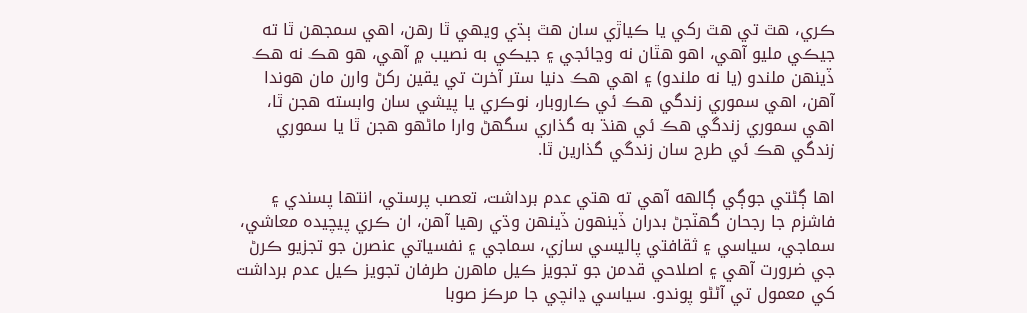ڪري، هٿ تي هٿ رکي يا ڪياڙي سان هٿ ٻڌي ويهي ٿا رهن، اهي سمجهن ٿا ته جيڪي مليو آهي، اهو هٿان نه وڃائجي ۽ جيڪي به نصيب ۾ آهي، هو هڪ نه هڪ ڏينهن ملندو (يا نه ملندو) ۽ اهي هڪ دنيا ستر آخرت تي يقين رکڻ وارن مان هوندا آهن، اهي سموري زندگي هڪ ئي ڪاروبار، نوڪري يا پيشي سان وابسته هجن ٿا، اهي سموري زندگي هڪ ئي هنڌ به گذاري سگهڻ وارا ماڻهو هجن ٿا يا سموري زندگي هڪ ئي طرح سان زندگي گذارين ٿا.

اها ڳڻتي جوڳي ڳالھه آهي ته هتي عدم برداشت، تعصب پرستي، انتها پسندي ۽ فاشزم جا رجحان گهٽجڻ بدران ڏينهون ڏينهن وڌي رهيا آهن، ان ڪري پيچيده معاشي، سماجي، سياسي ۽ ثقافتي پاليسي سازي، سماجي ۽ نفسياتي عنصرن جو تجزيو ڪرڻ جي ضرورت آهي ۽ اصلاحي قدمن جو تجويز ڪيل ماهرن طرفان تجويز ڪيل عدم برداشت کي معمول تي آڻڻو پوندو. سياسي ڍانچي جا مرڪز صوبا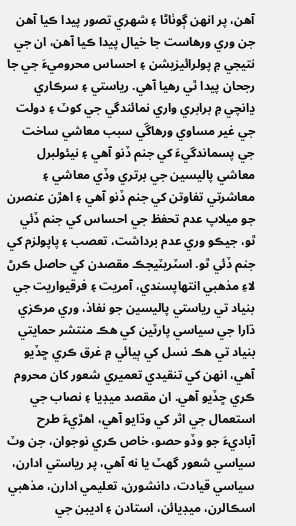آهن، پر انهن ڳوٺاڻا ۽ شهري تصور پيدا ڪيا آهن جن وري ورهاست جا خيال پيدا ڪيا آهن، ان جي نتيجي ۾ پولرائيزيشن ۽ احساس محروميءَ جي جا رجحان پيدا ٿي رهيا آهي. رياستي ۽ سرڪاري ڍانچي ۾ برابري واري نمائندگي جي کوٽ ۽ دولت جي غير مساوي ورهاڱي سبب معاشي ساخت جي پسماندگيءَ کي جنم ڏنو آهي ۽ نيئولبرل معاشي پاليسين جي برتري وڏي معاشي ۽ معاشرتي تفاوتن کي جنم ڏنو آهي ۽ اهڙن عنصرن جو ميلاپ عدم تحفظ جي احساس کي جنم ڏئي ٿو، جيڪو وري عدم برداشت، تعصب ۽ پاپولزم کي جنم ڏئي ٿو. اسٽريٽيجڪ مقصدن کي حاصل ڪرڻ لاءِ مذهبي انتهاپسندي، آمريت ۽ فرقيواريت جي بنياد تي رياستي پاليسين جو نفاذ، وري مرڪزي ڌارا جي سياسي پارٽين کي هڪ منتشر حمايتي بنياد تي هڪ نسل کي ٻيائي ۾ غرق ڪري ڇڏيو آهي، انهن کي تنقيدي تعميري شعور کان محروم ڪري ڇڏيو آهي. ان مقصد ميڊيا ۽ نصاب جي استعمال جي اثر کي وڌايو آهي، اهڙيءَ طرح آباديءَ جو وڏو حصو، خاص ڪري نوجوان، جن وٽ سياسي شعور گهٽ يا نه آهي، پر رياستي ادارن، سياسي قيادت، دانشورن، تعليمي ادارن، مذهبي اسڪالرن، ميڊيائن، استادن ۽ اديبن جي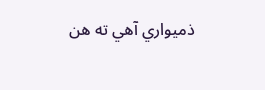ذميواري آهي ته هن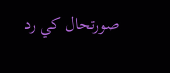صورتحال کي رد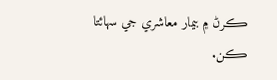ڪرڻ ۾ بيمار معاشري جي سهائتا ڪن.